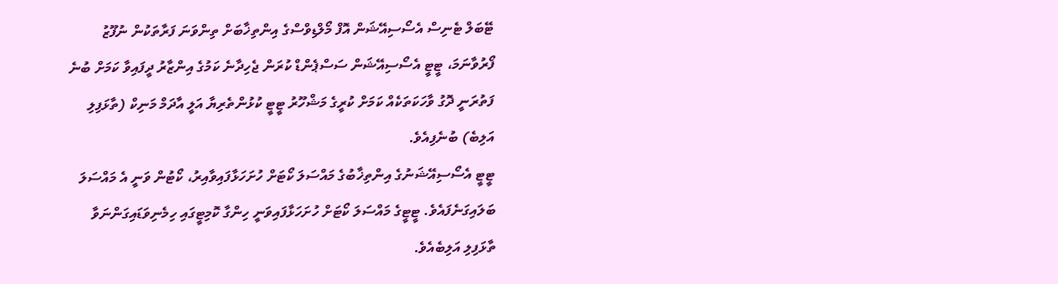ޓޭބަލް ޓެނިސް އެސޯސިއޭޝަން އޮފް މޯލްޑިވްސްގެ އިންތިޚާބަށް ތިންވަނަ ފަރާތަކުން ނުފޫޒު ފޯރުވާނަމަ، ޓީޓީ އެސޯސިއޭޝަން ސަސްޕެންޑް ކުރަން ޖެހިދާނެ ކަމުގެ އިންޒާރު ދީފައިވާ ކަމަށް ބުނެ ފަތުރަނީ ދޮގު ވާހަކަތަކެއް ކަމަށް ކުރީގެ މަޝްހޫރު ޓީޓީ ކުޅުންތެރިޔާ އަލީ އާދަމް މަނިކް (ތާޅަފިލި އަލިބެ) ބުނެފިއެވެ.
ޓީޓީ އެސޯސިއޭޝަނުގެ އިންތިޚާބުގެ މައްސަލަ ކޯޓަށް ހުށަހަޅާފައިވާއިރު، ކޯޓުން ވަނީ އެ މައްސަލަ ބަލައިގަނެފައެވެ. ޓީޓީގެ މައްސަލަ ކޯޓަށް ހުށަހަޅާފައިވަނީ ހިންގާ ކޮމިޓީގައި ހިމެނިވަޑައިގަންނަވާ ތާޅަފިލި އަލިބެއެވެ.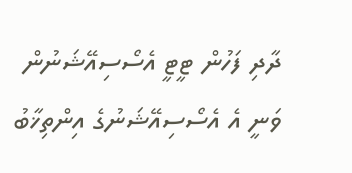ދާދި ފަހުން ޓީޓީ އެސޯސިއޭޝަނުން ވަނީ އެ އެސޯސިއޭޝަނުގެ އިންތިޚާބު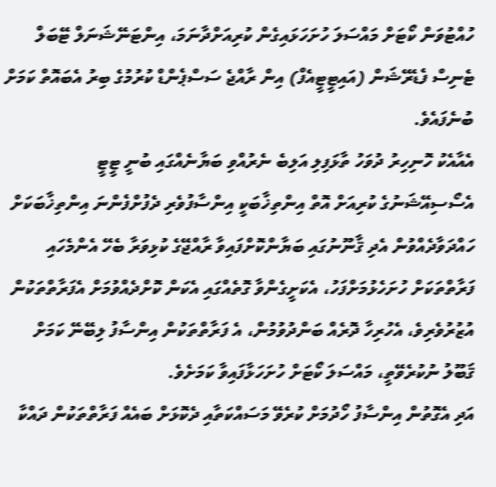ހުއްޓުވަން ކޯޓަށް މައްސަލަ ހުށަހަޅައިގެން ކުރިއަށްދާނަމަ، އިންޓަނޭޝަނަލް ޓޭބަލް ޓެނިސް ފެޑެރޭޝަން (އައިޓީޓީއެފް) އިން ރާއްޖެ ސަސްޕެންޑް ކުރުމުގެ ބިރު އެބައޮތް ކަމަށް ބުނެފައެވެ.
އެއާއެކު ހޮނިހިރު ދުވަހު ތާޅަފިލި އަލިބެ ނެރުއްވި ބަޔާނެއްގައި ބުނީ ޓީޓީ އެސޯސިއޭޝަނުގެ ކުރިއަށް އޮތް އިންތިޚާބަކީ އިންސާފުވެރި ދެފުށްފެންނަ އިންތިޚާބަކަށް ހައްދަވާދެއްވުން އެދި ޤާނޫނުގައި ބަޔާންކޮށްފައިވާ ރާއްޖޭގެ ކުޅިވަރާ ބެހޭ އެންމެހައި ފަރާތްތަކަށް ހުށަހެޅުމަށްފަހު، އެކަށީގެންވާ ގޮތެއްގައި އެކަން ކޮށްދެއްވުމަށް އެފަރާތްތަކުން އުޒުރުވެރިވެ، އެހުރިހާ ދޮރެއް ބަންދުވުމުން، އެ ފަރާތްތަކުން އިންސާފު ލިބޭނޭ ކަމަށް ޤަބޫލު ނުކުރެވޭތީ، މައްސަލަ ކޯޓަށް ހުށަހަޅާފައިވާ ކަމަށެވެ.
އަދި އެގޮތުން އިންސާފު ހޯދުމަށް ކުރެވޭ މަސައްކަތާއި ދެކޮޅަށް ބައެއް ފަރާތްތަކުން ދައްކާ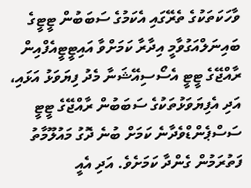ވާހަކަތަކުގެ ތެރޭގައި އެކަމުގެ ސަބަބުން ޓީޓީގެ ބައިނަލްއަގުވާމީ އިދާރާ ކަމަށްވާ އައިޓީޓީއެފްއިން ރާއްޖޭގެ ޓީޓީ އެސޯސިއޭޝަނާ މެދު ފިޔަވަޅު އަޅައި، އަދި އެފިޔަވަޅުތަކުގެ ސަބަބުން ރާއްޖޭގެ ޓީޓީ ސަސްޕެންޑްވެދާނެ ކަމަށް ބުނެ ދޮގު މައުލޫމާތު ފަތުރަމުން ގެންދާ ކަމަށެވެ. އަދި އެއީ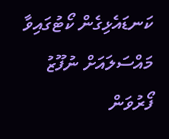ކަނޑައެޅިގެން ކޯޓުގައިވާ މައްސަލައަށް ނުފޫޒު ފޯރުވަން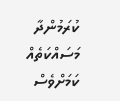ކުރަމުންދާ މަސައްކަތެއް ކަމަށްވެސް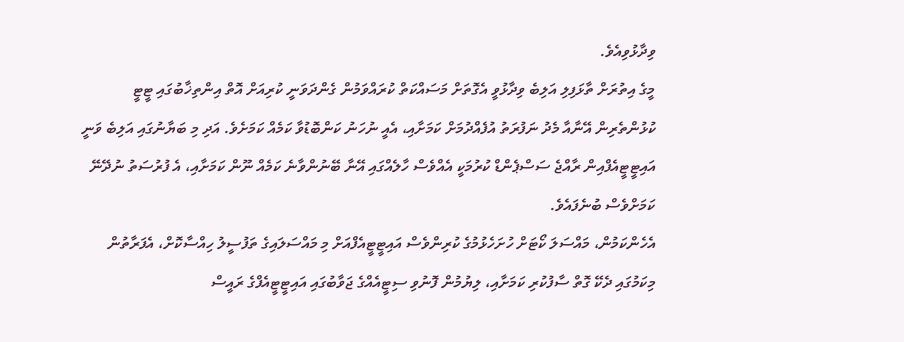ވިދާޅުވިއެވެ.
މީގެ އިތުރަށް ތާޅަފިލި އަލިބެ ވިދާޅުވީ އެގޮތަށް މަސައްކަތް ކުރައްވަމުން ގެންދަވަނީ ކުރިއަށް އޮތް އިންތިޚާބުގައި ޓީޓީ ކުޅުންތެރިން އޭނާއާ މެދު ނަފުރަތު އުފެއްދުމަށް ކަމަށާއި، އެއީ ނުހަނު ކަންބޮޑުވާ ކަމެއް ކަމަށެވެ. އަދި މި ބަޔާނުގައި އަލިބެ ވަނީ އައިޓީޓީއެފްއިން ރާއްޖެ ސަސްޕެންޑް ކުރުމަކީ އެއްވެސް ހާލެއްގައި އޭނާ ބޭނުންވާނެ ކަމެއް ނޫން ކަމަށާއި، އެ ފުރުސަތު ނުދޭނޭ ކަމަށްވެސް ބުނެފައެވެ.
އެހެންކަމުން، މައްސަލަ ކޯޓަށް ހުށަހެޅުމުގެ ކުރިންވެސް އައިޓީޓީއެފްއަށް މި މައްސަލައިގެ ތަފުސީލު ހިއްސާކޮށް، އެފަރާތުން މިކަމުގައި ދެކޭ ގޮތް ސާފުކުރި ކަމަށާއި، ލިޔުމުން ފޮނުވި ސިޓީއެއްގެ ޖަވާބުގައި އައިޓީޓީއެފްގެ ރައީސް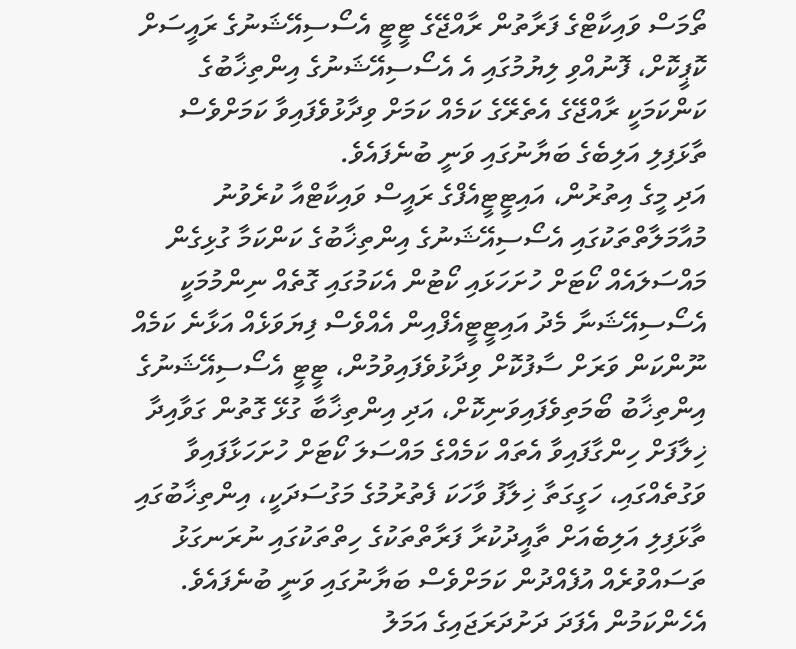ތޯމަސް ވައިކާޓްގެ ފަރާތުން ރާއްޖޭގެ ޓީޓީ އެސޯސިއޭޝަނުގެ ރައީސަށް ކޮޕީކޮށް، ފޮނުއްވި ލިޔުމުގައި އެ އެސޯސިއޭޝަނުގެ އިންތިޚާބުގެ ކަންކަމަކީ ރާއްޖޭގެ އެތެރޭގެ ކަމެއް ކަމަށް ވިދާޅުވެފައިވާ ކަމަށްވެސް ތާޅަފިލި އަލިބެގެ ބަޔާނުގައި ވަނީ ބުނެފައެވެ.
އަދި މީގެ އިތުރުން، އައިޓީޓީއެފްގެ ރައީސް ވައިކާޓްއާ ކުރެވުނު މުއާމަލާތްތަކުގައި އެސޯސިއޭޝަނުގެ އިންތިޚާބުގެ ކަންކަމާ ގުޅިގެން މައްސަލައެއް ކޯޓަށް ހުށަހަޅައި ކޯޓުން އެކަމުގައި ގޮތެއް ނިންމުމަކީ އެސޯސިއޭޝަނާ މެދު އައިޓީޓީއެފްއިން އެއްވެސް ފިޔަވަޅެއް އަޅާނެ ކަމެއް ނޫންކަން ވަރަށް ސާފުކޮށް ވިދާޅުވެފައިވުމުން، ޓީޓީ އެސޯސިއޭޝަނުގެ އިންތިޚާބު ބޯމަތިވެފައިވަނިކޮށް، އަދި އިންތިޚާބާ ގުޅޭ ގޮތުން ގަވާއިދާ ޚިލާފަށް ހިންގާފައިވާ އެތައް ކަމެއްގެ މައްސަލަ ކޯޓަށް ހުށަހަޅާފައިވާ ވަގުތެއްގައި، ހަގީގަތާ ޚިލާފު ވާހަކަ ފެތުރުމުގެ މަގުސަދަކީ، އިންތިޚާބުގައި ތާޅަފިލި އަލިބެއަށް ތާއީދުކުރާ ފަރާތްތަކުގެ ހިތްތަކުގައި ނުރަނގަޅު ތަސައްވުރެއް އުފެއްދުން ކަމަށްވެސް ބަޔާނުގައި ވަނީ ބުނެފައެވެ.
އެހެންކަމުން އެފަދަ ދަށުދަރަޖައިގެ އަމަލު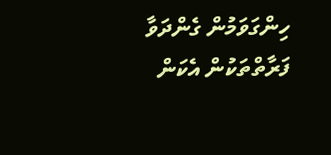ހިންގަވަމުން ގެންދަވާ ފަރާތްތަކުން އެކަން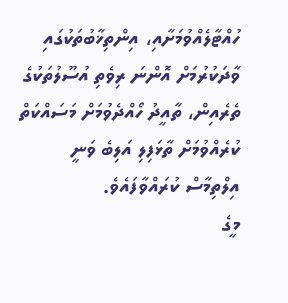ހުއްޓާލެއްވުމަށާއި، އިންތިޚާބުތަކުގައި ވާދަކުރުމަށް އޮންނަ ރިވެތި އުސޫލުތަކުގެ ތެރެއިން، ތާއީދު ހޯއްދެވުމަށް މަސައްކަތް ކުރެއްވުމަށް ތާޅަފިލި އަލިބެ ވަނީ އިލްތިމާސް ކުރައްވާފައެވެ.
މީގެ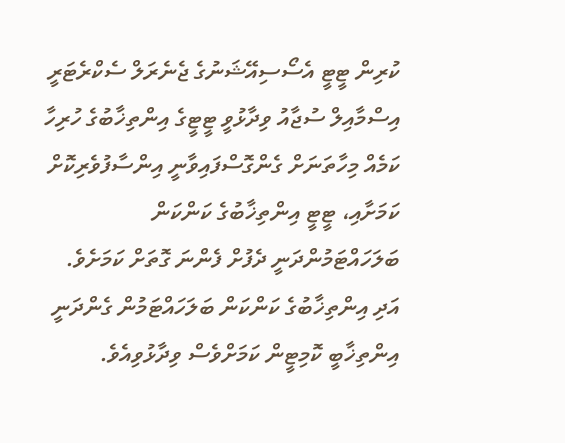ކުރިން ޓީޓީ އެސޯސިއޭޝަނުގެ ޖެނެރަލް ސެކްރެޓަރީ އިސްމާއިލް ސުޖާއު ވިދާޅުވީ ޓީޓީގެ އިންތިޚާބުގެ ހުރިހާ ކަމެއް މިހާތަނަށް ގެންގޮސްފައިވާނީ އިންސާފުވެރިކޮށް ކަމަށާއި، ޓީޓީ އިންތިޚާބުގެ ކަންކަން ބަލަހައްޓަމުންދަނީ ދެފުށް ފެންނަ ގޮތަށް ކަމަށެވެ. އަދި އިންތިޚާބުގެ ކަންކަން ބަލަހައްޓަމުން ގެންދަނީ އިންތިޚާބީ ކޮމިޓީން ކަމަށްވެސް ވިދާޅުވިއެވެ.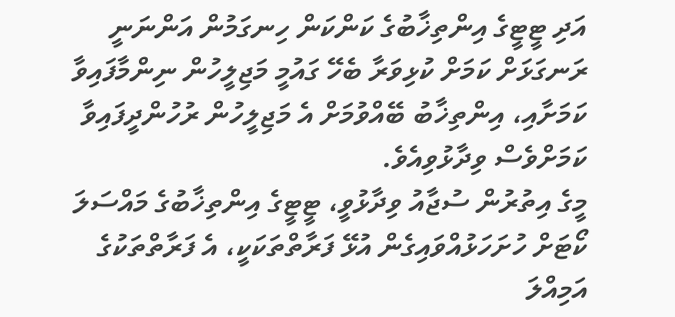އަދި ޓީޓީގެ އިންތިޚާބުގެ ކަންކަން ހިނގަމުން އަންނަނީ ރަނގަޅަށް ކަމަށް ކުޅިވަރާ ބެހޭ ގައުމީ މަޖިލީހުން ނިންމާފައިވާ ކަމަށާއި، އިންތިޚާބު ބޭއްވުމަށް އެ މަޖިލީހުން ރުހުންދީފައިވާ ކަމަށްވެސް ވިދާޅުވިއެވެ.
މީގެ އިތުރުން ސުޖާއު ވިދާޅުވީ، ޓީޓީގެ އިންތިޚާބުގެ މައްސަލަ ކޯޓަށް ހުށަހަޅުއްވައިގެން އުޅޭ ފަރާތްތަކަކީ، އެ ފަރާތްތަކުގެ އަމިއްލަ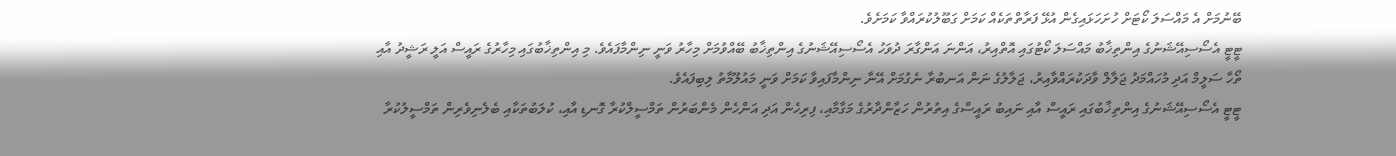ބޭނުމަށް އެ މައްސަލަ ކޯޓަށް ހުށަހަޅައިގެން އުޅޭ ފަރާތްތަކެއް ކަމަށް ގަބޫލުކުރައްވާ ކަމަށެވެ.
ޓީޓީ އެސޯސިއޭޝަނުގެ އިންތިޚާބު މައްސަލަ ކޯޓުގައި އޮތްއިރު، އަންނަ އަންގާރަ ދުވަހު އެސޯސިއޭޝަނުގެ އިންތިޚާބު ބޭއްވުމަށް މިހާރު ވަނީ ނިންމާފައެވެ. މި އިންތިޚާބުގައި މިހާރުގެ ރައީސް އަލީ ރަޝީދު އާއި ތޯހާ ސަލީމް އަދި މުހައްމަދު ޖަލާލް ވާދަކުރައްވާއިރު، ޖަލާލުގެ ނަން އަނބުރާ ނެގުމަށް އޭނާ ނިންމާފައިވާ ކަމަށް ވަނީ މައުލޫމާތު ލިބިފައެވެ.
ޓީޓީ އެސޯސިއޭޝަނުގެ އިންތިޚާބުގައި ރައީސް އާއި ނައިބު ރައީސްގެ އިތުރުން ހަޒާންދާރުގެ މަގާމާއި، ފިރިހެން އަދި އަންހެން މެންބަރުން ތަމްސީލްކުރާ ގޮނޑި އާއި، ކުލަބުތަކާއި ބެލެނިވެރިން ތަމްސީލުކުރާ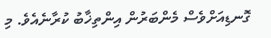ގޮނޑިއަށްވެސް މެންބަރުން އިންތިޚާބު ކުރާނެއެވެ. މި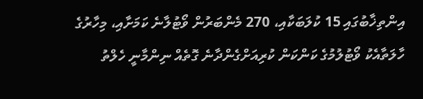އިންތިޚާބުގައި 15 ކުލަބަކާއި، 270 މެންބަރުން ވޯޓުލާނެ ކަމަށާއި، މިހާރުގެ ހާލަތާއެކު ވޯޓުލުމުގެ ކަންކަން ކުރިއަށްގެންދާނެ ގޮތެއް ނިންމާނީ ހެލްތު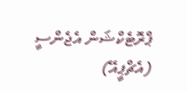ޕްރޮޓެކްޝަން އެޖެންސީ (އެޗްޕީއޭ)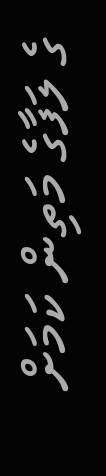ގެ ލަފާގެ މަތިން ކަމަށް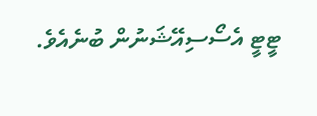ޓީޓީ އެސޯސިއޭޝަނުން ބުނެއެވެ.